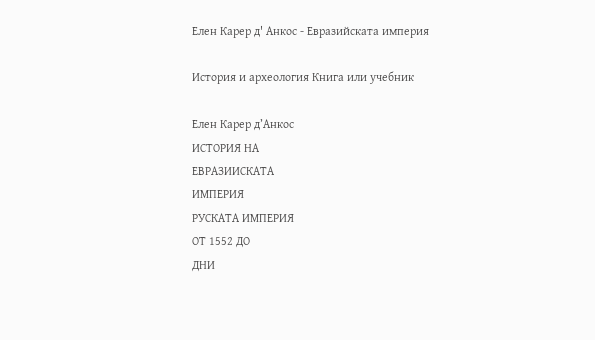Елен Карер д' Анкос - Евразийската империя

История и археология Книга или учебник

Елен Карер д’Анкос
ИСТОРИЯ НА
ЕВРАЗИИСКАТА
ИМПЕРИЯ
РУСКАТА ИМПЕРИЯ
ОТ 1552 ДО
ДНИ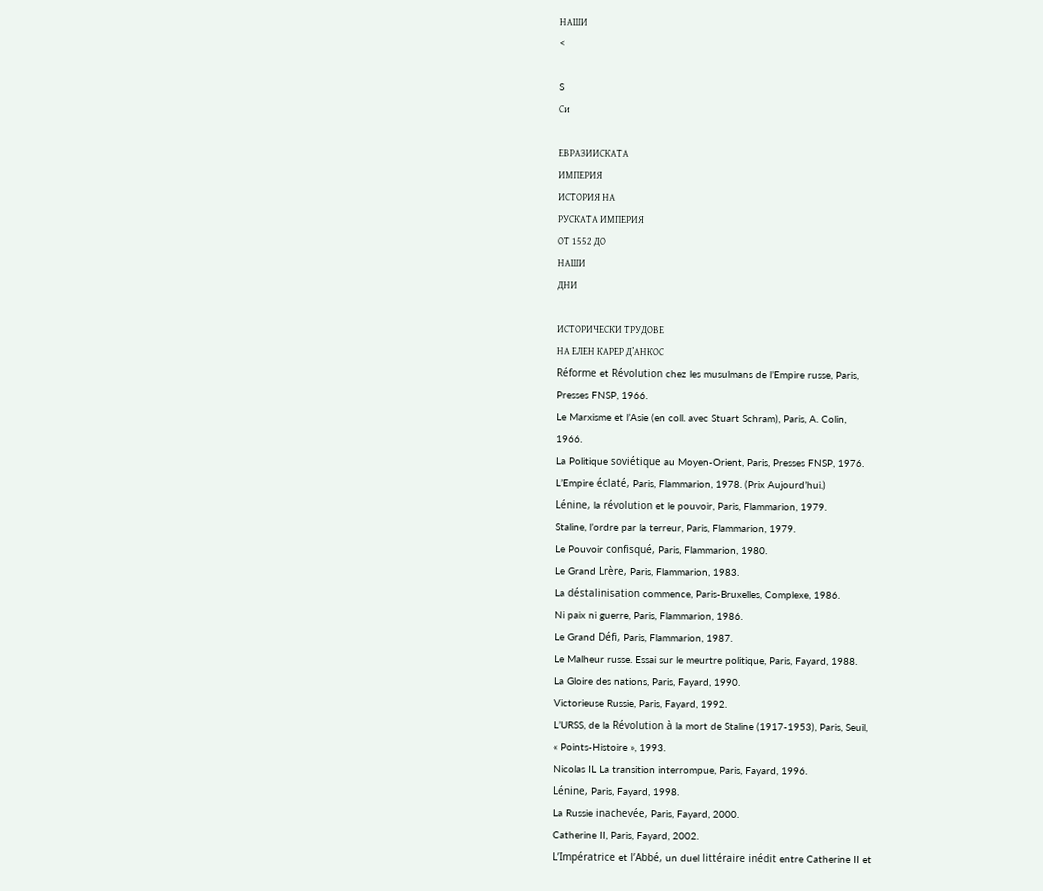НАШИ
<

S
Си

ЕВРАЗИИСКАТА
ИМПЕРИЯ
ИСТОРИЯ НА
РУСКАТА ИМПЕРИЯ
ОТ 1552 ДО
НАШИ
ДНИ

ИСТОРИЧЕСКИ ТРУДОВЕ
НА ЕЛЕН КАРЕР Д’АНКОС
Réforme et Révolution chez les musulmans de l’Empire russe, Paris,
Presses FNSP, 1966.
Le Marxisme et l’Asie (en coll. avec Stuart Schram), Paris, A. Colin,
1966.
La Politique soviétique au Moyen-Orient, Paris, Presses FNSP, 1976.
L’Empire éclaté, Paris, Flammarion, 1978. (Prix Aujourd’hui.)
Lénine, la révolution et le pouvoir, Paris, Flammarion, 1979.
Staline, l’ordre par la terreur, Paris, Flammarion, 1979.
Le Pouvoir confisqué, Paris, Flammarion, 1980.
Le Grand Lrère, Paris, Flammarion, 1983.
La déstalinisation commence, Paris-Bruxelles, Complexe, 1986.
Ni paix ni guerre, Paris, Flammarion, 1986.
Le Grand Défi, Paris, Flammarion, 1987.
Le Malheur russe. Essai sur le meurtre politique, Paris, Fayard, 1988.
La Gloire des nations, Paris, Fayard, 1990.
Victorieuse Russie, Paris, Fayard, 1992.
L’URSS, de la Révolution à la mort de Staline (1917-1953), Paris, Seuil,
« Points-Histoire », 1993.
Nicolas IL La transition interrompue, Paris, Fayard, 1996.
Lénine, Paris, Fayard, 1998.
La Russie inachevée, Paris, Fayard, 2000.
Catherine II, Paris, Fayard, 2002.
L’Impératrice et l’Abbé, un duel littéraire inédit entre Catherine II et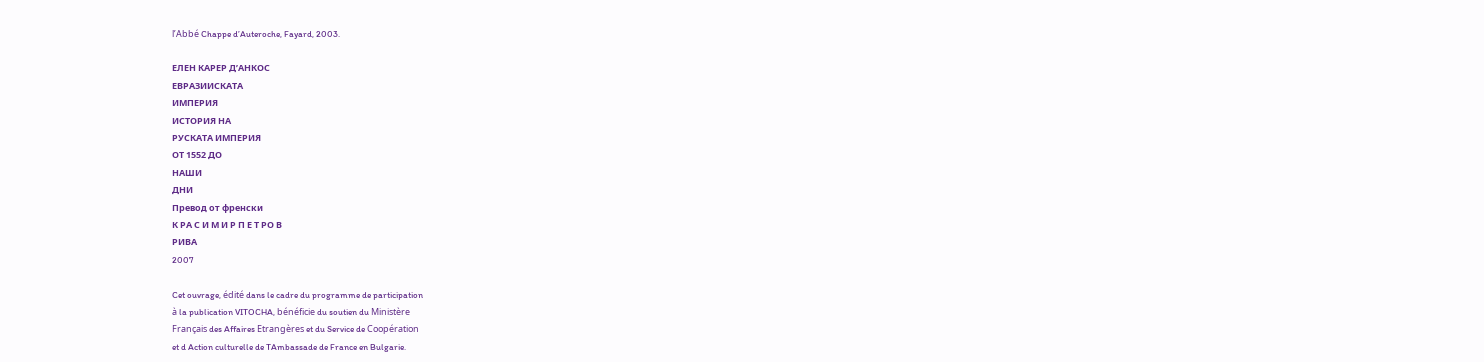l’Abbé Chappe d’Auteroche, Fayard, 2003.

ЕЛЕН КАРЕР Д’АНКОС
ЕВРАЗИИСКАТА
ИМПЕРИЯ
ИСТОРИЯ НА
РУСКАТА ИМПЕРИЯ
ОТ 1552 ДО
НАШИ
ДНИ
Превод от френски
К РА С И М И Р П Е Т РО В
РИВА
2007

Cet ouvrage, édité dans le cadre du programme de participation
à la publication VITOCHA, bénéficie du soutien du Ministère
Français des Affaires Etrangères et du Service de Coopération
et d Action culturelle de TAmbassade de France en Bulgarie.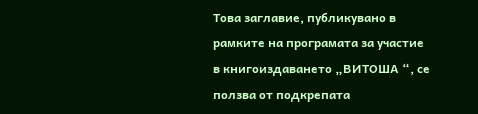Това заглавие, публикувано в рамките на програмата за участие
в книгоиздаването „ВИТОША “, се ползва от подкрепата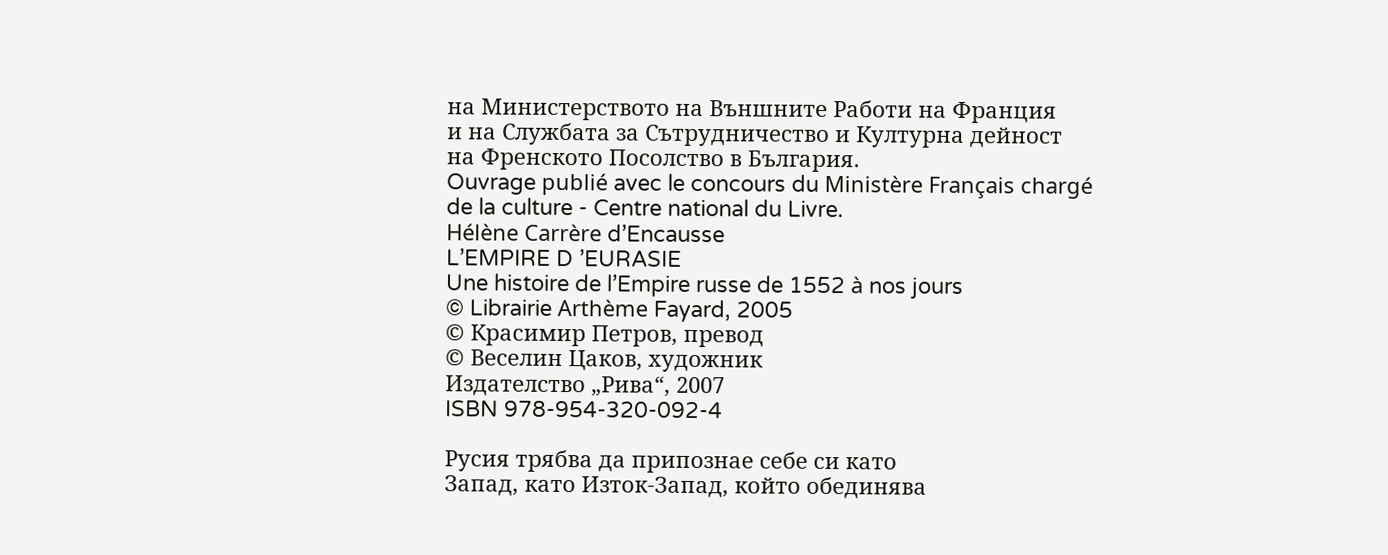на Министерството на Външните Работи на Франция
и на Службата за Сътрудничество и Културна дейност
на Френското Посолство в България.
Ouvrage publié avec le concours du Ministère Français chargé
de la culture - Centre national du Livre.
Hélène Carrère d’Encausse
L’EMPIRE D ’EURASIE
Une histoire de l’Empire russe de 1552 à nos jours
© Librairie Arthème Fayard, 2005
© Красимир Петров, превод
© Веселин Цаков, художник
Издателство „Рива“, 2007
ISBN 978-954-320-092-4

Русия трябва да припознае себе си като
Запад, като Изток-Запад, който обединява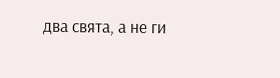два свята, а не ги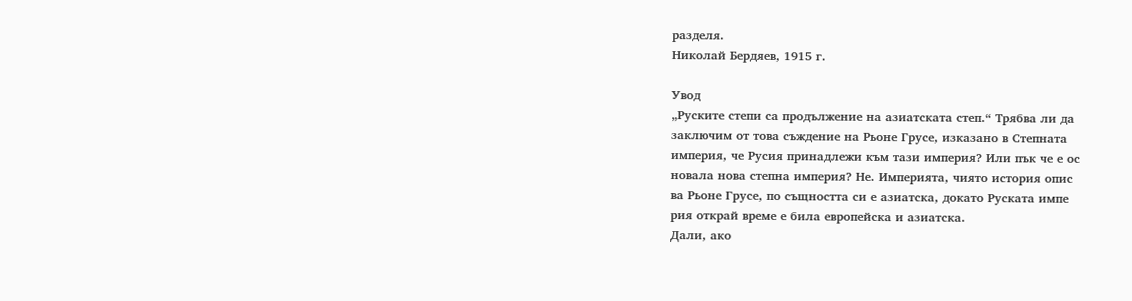разделя.
Николай Бердяев, 1915 г.

Увод
„Руските степи са продължение на азиатската степ.“ Трябва ли да
заключим от това съждение на Рьоне Грусе, изказано в Степната
империя, че Русия принадлежи към тази империя? Или пък че е ос
новала нова степна империя? Не. Империята, чиято история опис
ва Рьоне Грусе, по същността си е азиатска, докато Руската импе
рия открай време е била европейска и азиатска.
Дали, ако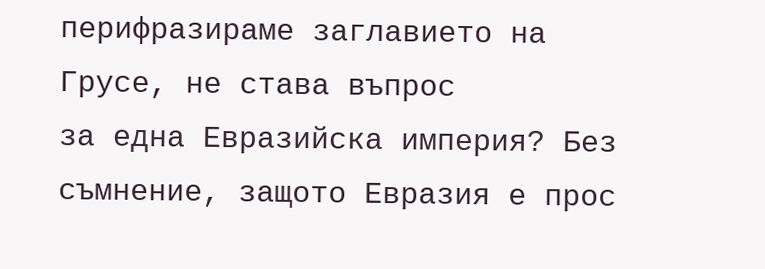перифразираме заглавието на Грусе, не става въпрос
за една Евразийска империя? Без съмнение, защото Евразия е прос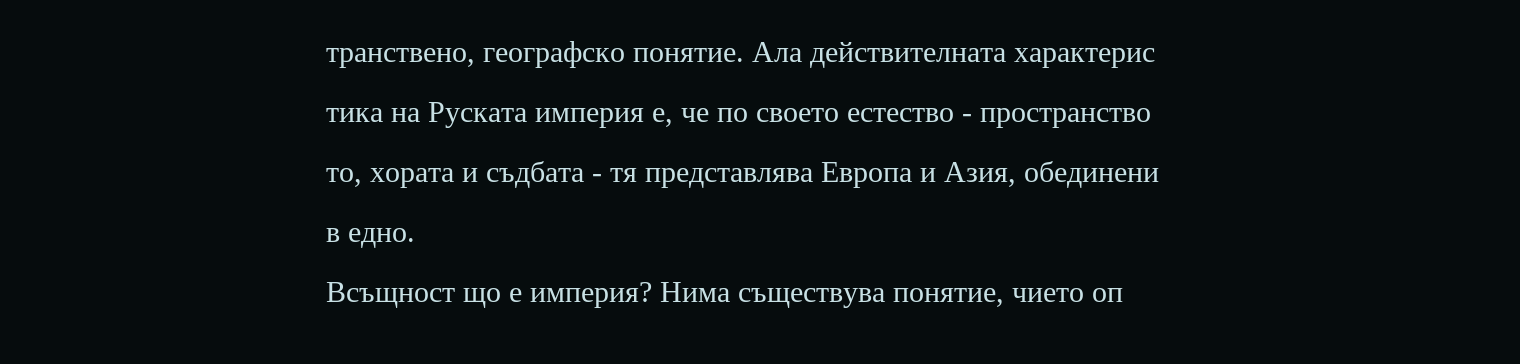транствено, географско понятие. Ала действителната характерис
тика на Руската империя е, че по своето естество - пространство
то, хората и съдбата - тя представлява Европа и Азия, обединени
в едно.
Всъщност що е империя? Нима съществува понятие, чието оп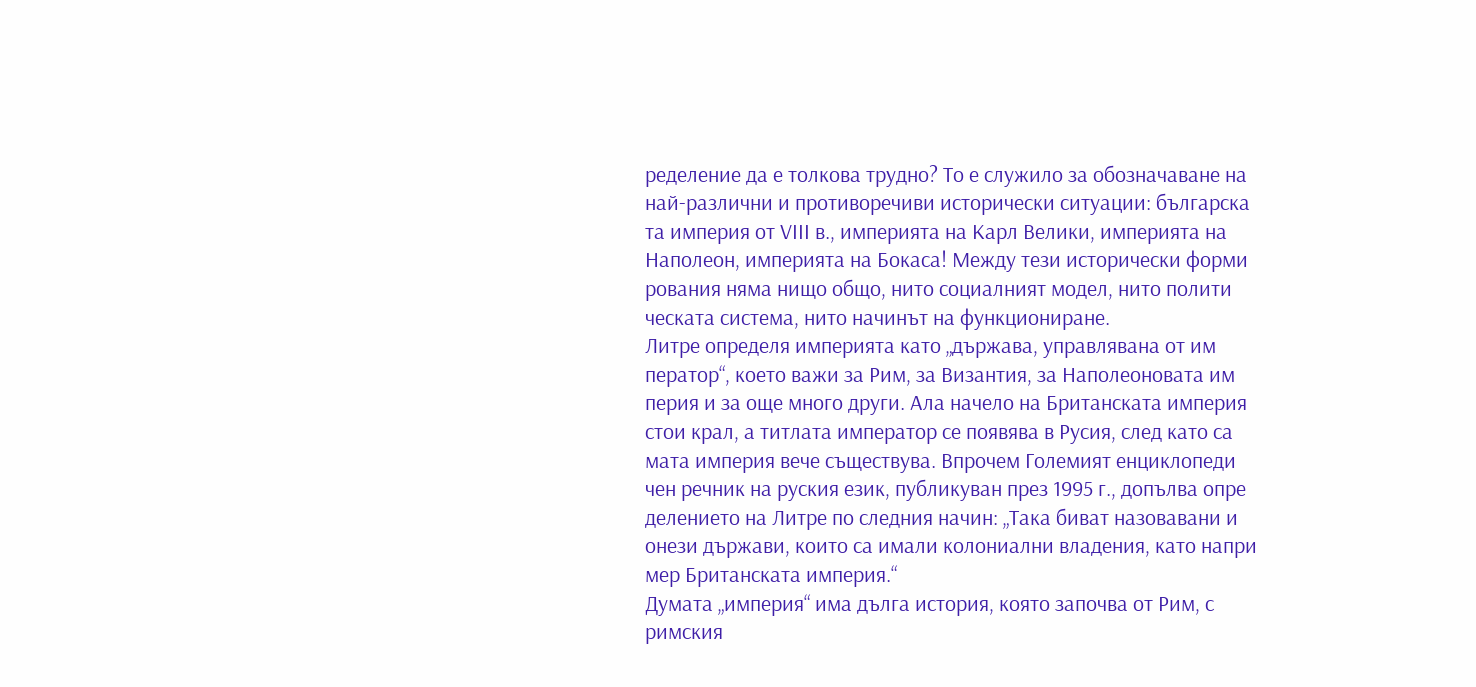ределение да е толкова трудно? То е служило за обозначаване на
най-различни и противоречиви исторически ситуации: българска
та империя от VIII в., империята на Карл Велики, империята на
Наполеон, империята на Бокаса! Между тези исторически форми
рования няма нищо общо, нито социалният модел, нито полити
ческата система, нито начинът на функциониране.
Литре определя империята като „държава, управлявана от им
ператор“, което важи за Рим, за Византия, за Наполеоновата им
перия и за още много други. Ала начело на Британската империя
стои крал, а титлата император се появява в Русия, след като са
мата империя вече съществува. Впрочем Големият енциклопеди
чен речник на руския език, публикуван през 1995 г., допълва опре
делението на Литре по следния начин: „Така биват назовавани и
онези държави, които са имали колониални владения, като напри
мер Британската империя.“
Думата „империя“ има дълга история, която започва от Рим, с
римския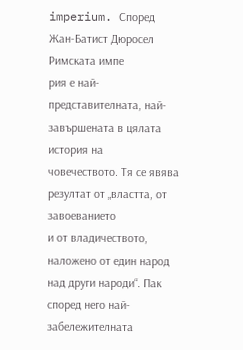imperium. Според Жан-Батист Дюросел Римската импе
рия е най-представителната, най-завършената в цялата история на
човечеството. Тя се явява резултат от „властта, от завоеванието
и от владичеството, наложено от един народ над други народи“. Пак
според него най-забележителната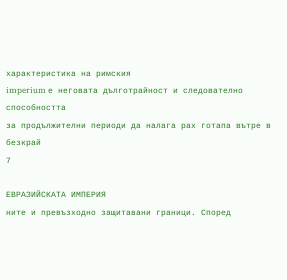характеристика на римския
imperium е неговата дълготрайност и следователно способността
за продължителни периоди да налага рах готапа вътре в безкрай
7

ЕВРАЗИЙСКАТА ИМПЕРИЯ
ните и превъзходно защитавани граници. Според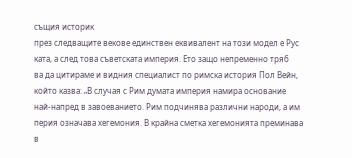същия историк
през следващите векове единствен еквивалент на този модел е Рус
ката, а след това съветската империя. Ето защо непременно тряб
ва да цитираме и видния специалист по римска история Пол Вейн,
който казва: „В случая с Рим думата империя намира основание
най-напред в завоеванието. Рим подчинява различни народи, а им
перия означава хегемония. В крайна сметка хегемонията преминава
в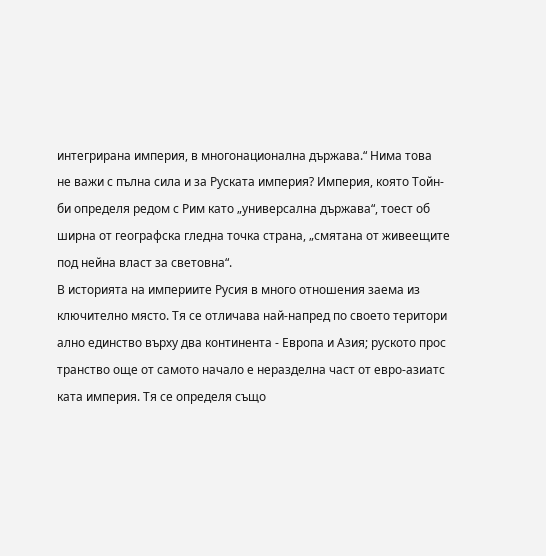интегрирана империя, в многонационална държава.“ Нима това
не важи с пълна сила и за Руската империя? Империя, която Тойн-
би определя редом с Рим като „универсална държава“, тоест об
ширна от географска гледна точка страна, „смятана от живеещите
под нейна власт за световна“.
В историята на империите Русия в много отношения заема из
ключително място. Тя се отличава най-напред по своето територи
ално единство върху два континента - Европа и Азия; руското прос
транство още от самото начало е неразделна част от евро-азиатс
ката империя. Тя се определя също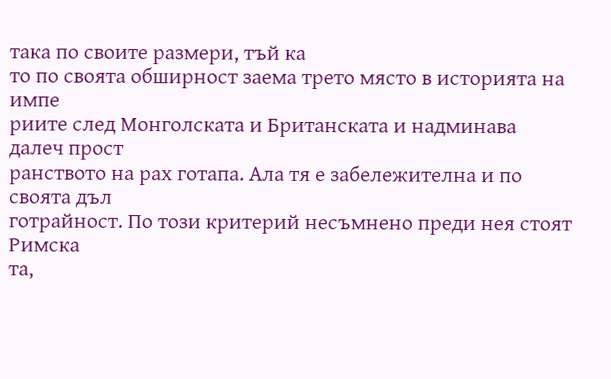така по своите размери, тъй ка
то по своята обширност заема трето място в историята на импе
риите след Монголската и Британската и надминава далеч прост
ранството на рах готапа. Ала тя е забележителна и по своята дъл
готрайност. По този критерий несъмнено преди нея стоят Римска
та,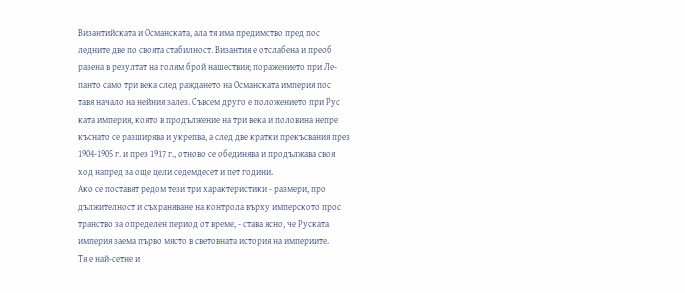Византийската и Османската, ала тя има предимство пред пос
ледните две по своята стабилност. Византия е отслабена и преоб
разена в резултат на голям брой нашествия; поражението при Ле-
панто само три века след раждането на Османската империя пос
тавя начало на нейния залез. Съвсем друго е положението при Рус
ката империя, която в продължение на три века и половина непре
къснато се разширява и укрепва, а след две кратки прекъсвания през
1904-1905 г. и през 1917 г., отново се обединява и продължава своя
ход напред за още цели седемдесет и пет години.
Ако се поставят редом тези три характеристики - размери, про
дължителност и съхраняване на контрола върху имперското прос
транство за определен период от време, - става ясно, че Руската
империя заема първо място в световната история на империите.
Тя е най-сетне и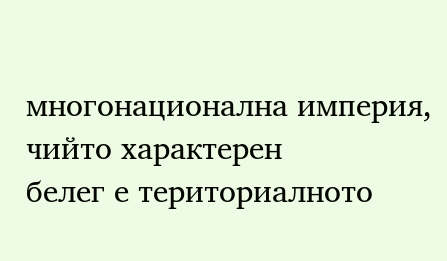многонационална империя, чийто характерен
белег е териториалното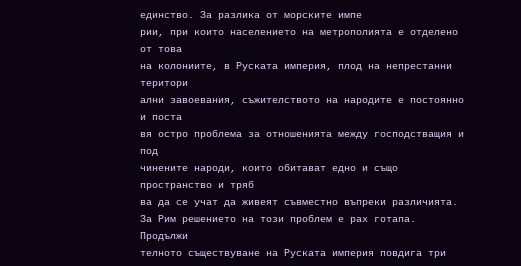единство. За разлика от морските импе
рии, при които населението на метрополията е отделено от това
на колониите, в Руската империя, плод на непрестанни територи
ални завоевания, съжителството на народите е постоянно и поста
вя остро проблема за отношенията между господстващия и под
чинените народи, които обитават едно и също пространство и тряб
ва да се учат да живеят съвместно въпреки различията.
За Рим решението на този проблем е рах готапа. Продължи
телното съществуване на Руската империя повдига три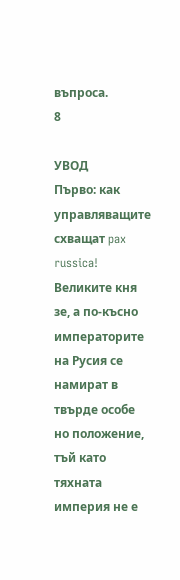въпроса.
8

УВОД
Първо: как управляващите схващат pax russica! Великите кня
зе, а по-късно императорите на Русия се намират в твърде особе
но положение, тъй като тяхната империя не е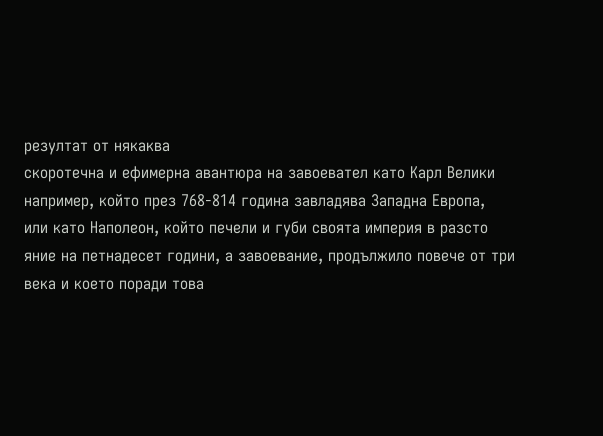резултат от някаква
скоротечна и ефимерна авантюра на завоевател като Карл Велики
например, който през 768-814 година завладява Западна Европа,
или като Наполеон, който печели и губи своята империя в разсто
яние на петнадесет години, а завоевание, продължило повече от три
века и което поради това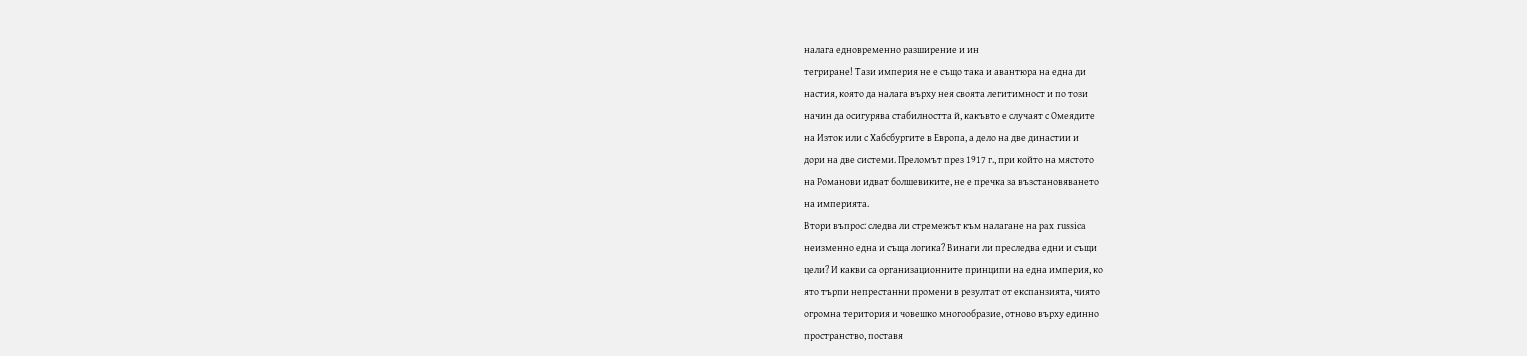налага едновременно разширение и ин
тегриране! Тази империя не е също така и авантюра на една ди
настия, която да налага върху нея своята легитимност и по този
начин да осигурява стабилността й, какъвто е случаят с Омеядите
на Изток или с Хабсбургите в Европа, а дело на две династии и
дори на две системи. Преломът през 1917 г., при който на мястото
на Романови идват болшевиките, не е пречка за възстановяването
на империята.
Втори въпрос: следва ли стремежът към налагане на pax russica
неизменно една и съща логика? Винаги ли преследва едни и същи
цели? И какви са организационните принципи на една империя, ко
ято търпи непрестанни промени в резултат от експанзията, чиято
огромна територия и човешко многообразие, отново върху единно
пространство, поставя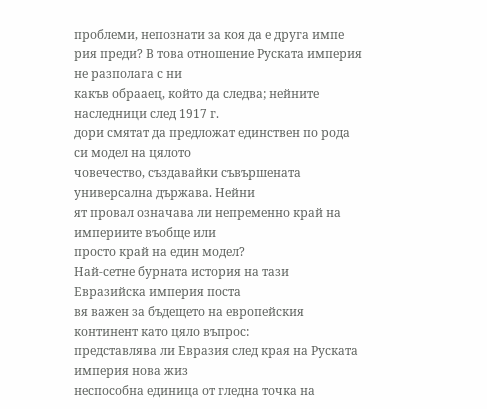проблеми, непознати за коя да е друга импе
рия преди? В това отношение Руската империя не разполага с ни
какъв обрааец, който да следва; нейните наследници след 1917 г.
дори смятат да предложат единствен по рода си модел на цялото
човечество, създавайки съвършената универсална държава. Нейни
ят провал означава ли непременно край на империите въобще или
просто край на един модел?
Най-сетне бурната история на тази Евразийска империя поста
вя важен за бъдещето на европейския континент като цяло въпрос:
представлява ли Евразия след края на Руската империя нова жиз
неспособна единица от гледна точка на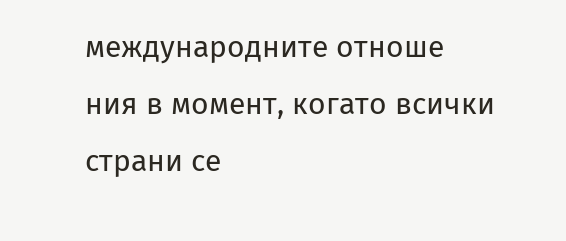международните отноше
ния в момент, когато всички страни се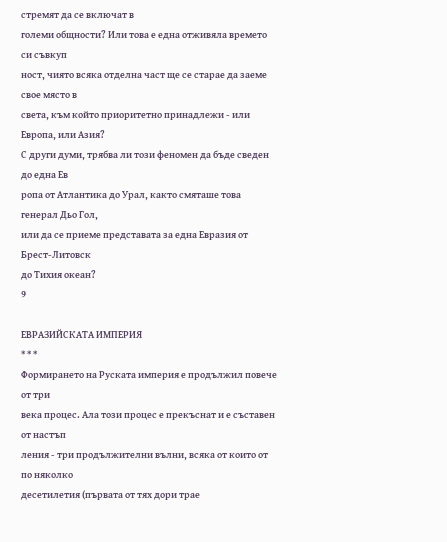стремят да се включат в
големи общности? Или това е една отживяла времето си съвкуп
ност, чиято всяка отделна част ще се старае да заеме свое място в
света, към който приоритетно принадлежи - или Европа, или Азия?
С други думи, трябва ли този феномен да бъде сведен до една Ев
ропа от Атлантика до Урал, както смяташе това генерал Дьо Гол,
или да се приеме представата за една Евразия от Брест-Литовск
до Тихия океан?
9

ЕВРАЗИЙСКАТА ИМПЕРИЯ
* * *
Формирането на Руската империя е продължил повече от три
века процес. Ала този процес е прекъснат и е съставен от настъп
ления - три продължителни вълни, всяка от които от по няколко
десетилетия (първата от тях дори трае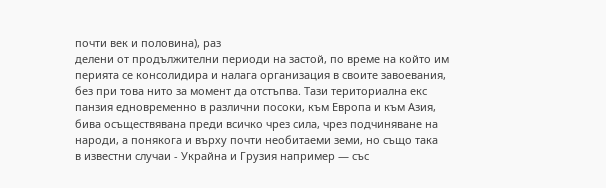почти век и половина), раз
делени от продължителни периоди на застой, по време на който им
перията се консолидира и налага организация в своите завоевания,
без при това нито за момент да отстъпва. Тази териториална екс
панзия едновременно в различни посоки, към Европа и към Азия,
бива осъществявана преди всичко чрез сила, чрез подчиняване на
народи, а понякога и върху почти необитаеми земи, но също така
в известни случаи - Украйна и Грузия например — със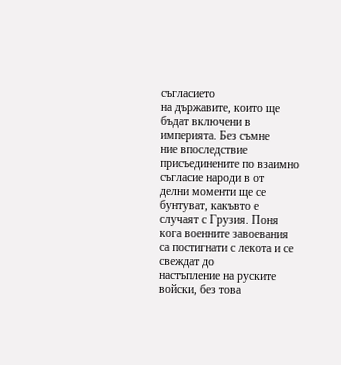съгласието
на държавите, които ще бъдат включени в империята. Без съмне
ние впоследствие присъединените по взаимно съгласие народи в от
делни моменти ще се бунтуват, какъвто е случаят с Грузия. Поня
кога военните завоевания са постигнати с лекота и се свеждат до
настъпление на руските войски, без това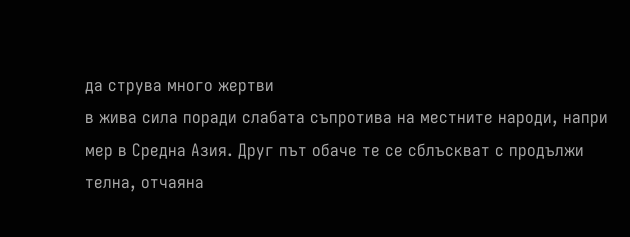да струва много жертви
в жива сила поради слабата съпротива на местните народи, напри
мер в Средна Азия. Друг път обаче те се сблъскват с продължи
телна, отчаяна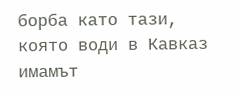борба като тази, която води в Кавказ имамът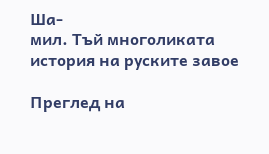Ша-
мил. Тъй многоликата история на руските завое

Преглед на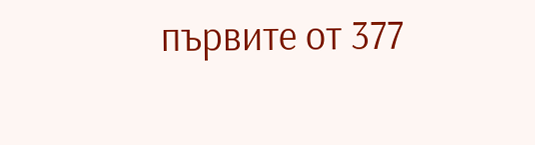първите от 377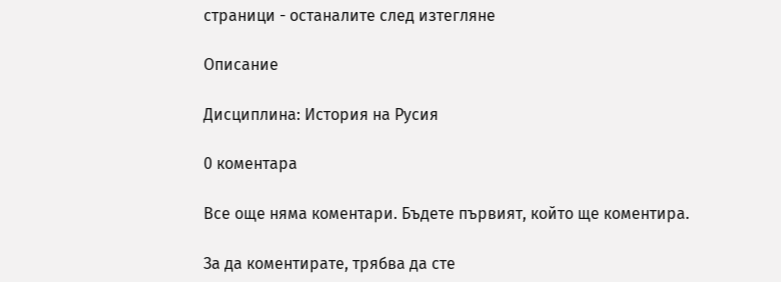страници - останалите след изтегляне

Описание

Дисциплина: История на Русия

0 коментара

Все още няма коментари. Бъдете първият, който ще коментира.

За да коментирате, трябва да сте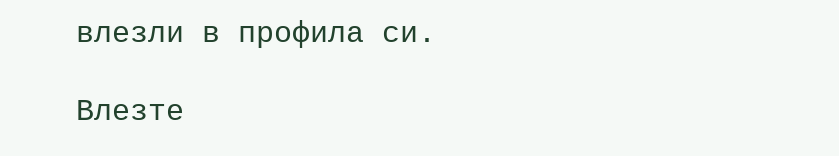влезли в профила си.

Влезте